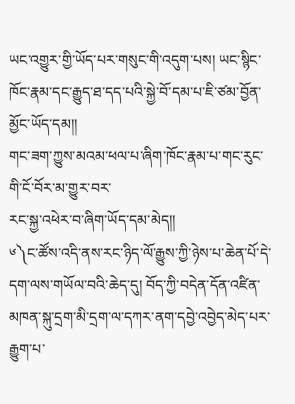ཡང་འགྱུར་གྱི་ཡོད་པར་གསུང་གི་འདུག་པས། ཡང་སྙིང་ཁོང་རྣམ་དང་རྒྱུད་ཐ་དད་པའི་སྐྱེ་བོ་དམ་པ་ཇི་ཙམ་བྱོན་མྱོང་ཡོད་དམ།།
གང་ཟག་ཀྱུས་མའམ་ཕལ་པ་ཞིག་ཁོང་རྣམ་པ་གང་རུང་གི་ངོ་བོར་མ་གྱུར་བར་
རང་སྐྱ་འཕེར་བ་ཞིག་ཡོད་དམ་མེད།།
༦༽ང་ཚོས་འདི་ནས་རང་ཉིད་ལོ་རྒྱུས་ཀྱི་ཉེས་པ་ཆེན་པོ་དེ་དག་ལས་གཡོལ་བའི་ཆེད་དུ། བོད་ཀྱི་བདེན་དོན་འཛིན་མཁན་སྐུ་དྲག་མི་དྲག་ལ་དཀར་ནག་དབྱེ་འབྱེད་མེད་པར་རྒྱུག་པ་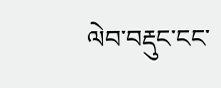ལེབ་བརྡུང་ངང་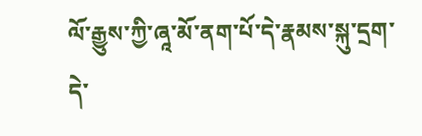ལོ་རྒྱུས་ཀྱི་ཞཱ་མོ་ནག་པོ་དེ་རྣམས་སྐུ་དྲག་དེ་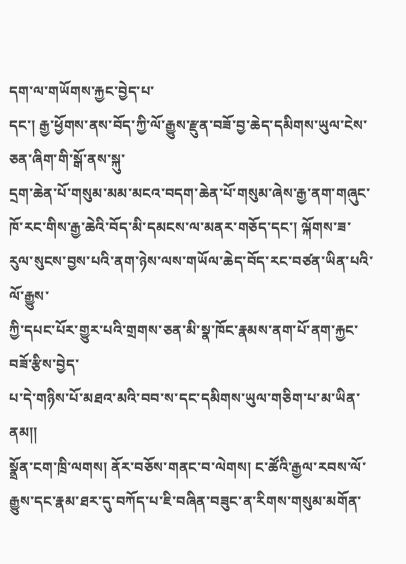དག་ལ་གཡོགས་རྐྱང་བྱེད་པ་
དང་། རྒྱ་ཕྱོགས་ནས་བོད་ཀྱི་ལོ་རྒྱུས་རྫུན་བཟོ་བྱ་ཆེད་དམིགས་ཡུལ་ངེས་ཅན་ཞིག་གི་སྒོ་ནས་སྐུ་
དྲག་ཆེན་པོ་གསུམ་མམ་མངའ་བདག་ཆེན་པོ་གསུམ་ཞེས་རྒྱ་ནག་གཞུང་
ཁོ་རང་གིས་རྒྱ་ཆེའི་བོད་མི་དམངས་ལ་མནར་གཅོད་དང་། ལྐོགས་ཟ་རུལ་སུངས་བྱས་པའི་ནག་ཉེས་ལས་གཡོལ་ཆེད་བོད་རང་བཙན་ཡིན་པའི་ལོ་རྒྱུས་
ཀྱི་དཔང་པོར་གྱུར་པའི་གྲགས་ཅན་མི་སྣ་ཁོང་རྣམས་ནག་པོ་ནག་རྐྱང་བཟོ་རྩིས་བྱེད་
པ་དེ་གཉིས་པོ་མཐའ་མའི་བབ་ས་དང་དམིགས་ཡུལ་གཅིག་པ་མ་ཡིན་ནམ།།
སྣྲོན་ངག་ཁྲི་ལགས། ནོར་བཅོས་གནང་བ་ལེགས། ང་ཚོའི་རྒྱལ་རབས་ལོ་རྒྱུས་དང་རྣམ་ཐར་དུ་བཀོད་པ་ཇི་བཞིན་བཟུང་ན་རིགས་གསུམ་མགོན་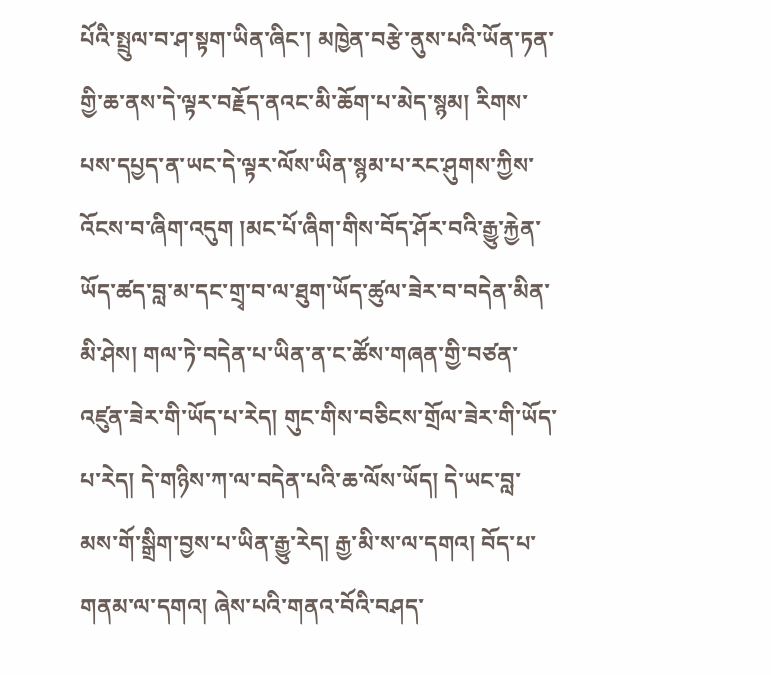པོའི་སྤྲུལ་བ་ཤ་སྟག་ཡིན་ཞིང་། མཁྱེན་བརྩེ་ནུས་པའི་ཡོན་ཏན་གྱི་ཆ་ནས་དེ་ལྟར་བརྗོད་ནའང་མི་ཆོག་པ་མེད་སྙམ། རིགས་པས་དཔྱད་ན་ཡང་དེ་ལྟར་ལོས་ཡིན་སྙམ་པ་རང་ཤུགས་ཀྱིས་འོངས་བ་ཞིག་འདུག །མང་པོ་ཞིག་གིས་བོད་ཤོར་བའི་རྒྱུ་རྐྱེན་ཡོད་ཚད་བླ་མ་དང་གྲྭ་བ་ལ་ཐུག་ཡོད་ཚུལ་ཟེར་བ་བདེན་མིན་མི་ཤེས། གལ་ཏེ་བདེན་པ་ཡིན་ན་ང་ཚོས་གཞན་གྱི་བཙན་འཛུན་ཟེར་གི་ཡོད་པ་རེད། གུང་གིས་བཅིངས་གྲོལ་ཟེར་གི་ཡོད་པ་རེད། དེ་གཉིས་ཀ་ལ་བདེན་པའི་ཆ་ལོས་ཡོད། དེ་ཡང་བླ་མས་གོ་སྒྲིག་བྱས་པ་ཡིན་རྒྱུ་རེད། རྒྱ་མི་ས་ལ་དགའ། བོད་པ་གནམ་ལ་དགའ། ཞེས་པའི་གནའ་བོའི་བཤད་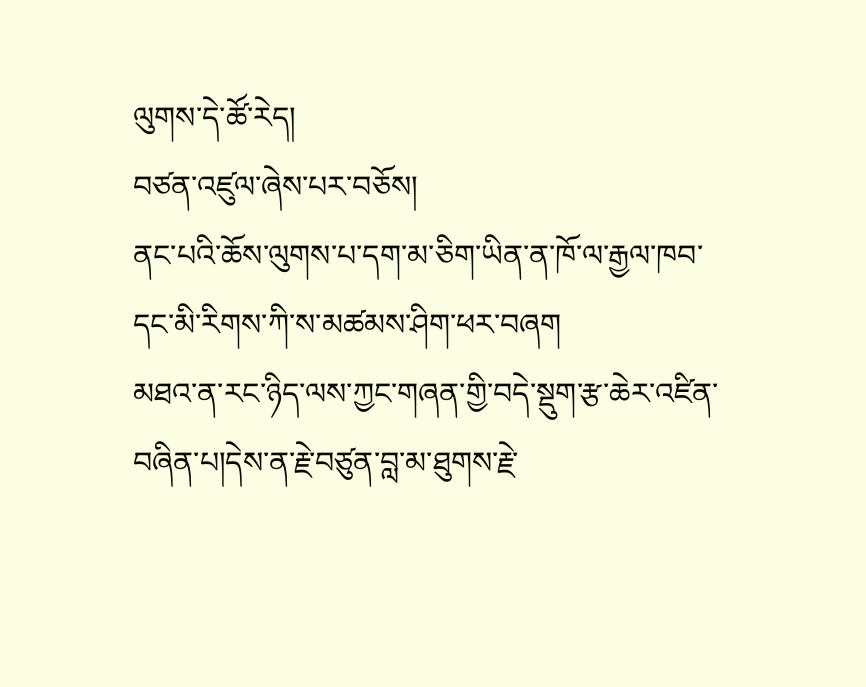ལུགས་དེ་ཚོ་རེད།
བཙན་འཛུལ་ཞེས་པར་བཅོས།
ནང་པའི་ཆོས་ལུགས་པ་དག་མ་ཅིག་ཡིན་ན་ཁོ་ལ་རྒྱལ་ཁབ་དང་མི་རིགས་ཀི་ས་མཚམས་ཤིག་ཕར་བཞག
མཐའ་ན་རང་ཉིད་ལས་ཀྱང་གཞན་གྱི་བདེ་སྡུག་རྩ་ཆེར་འཛིན་བཞིན་པ།དེས་ན་རྗེ་བཙུན་བླ་མ་ཐུགས་རྗེ་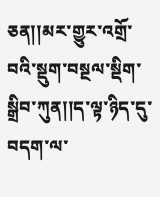ཅན།།མར་གྱུར་འགྲོ་བའི་སྡུག་བསྔལ་སྡིག་སྒྲིབ་ཀུན།།ད་ལྟ་ཉིད་དུ་བདག་ལ་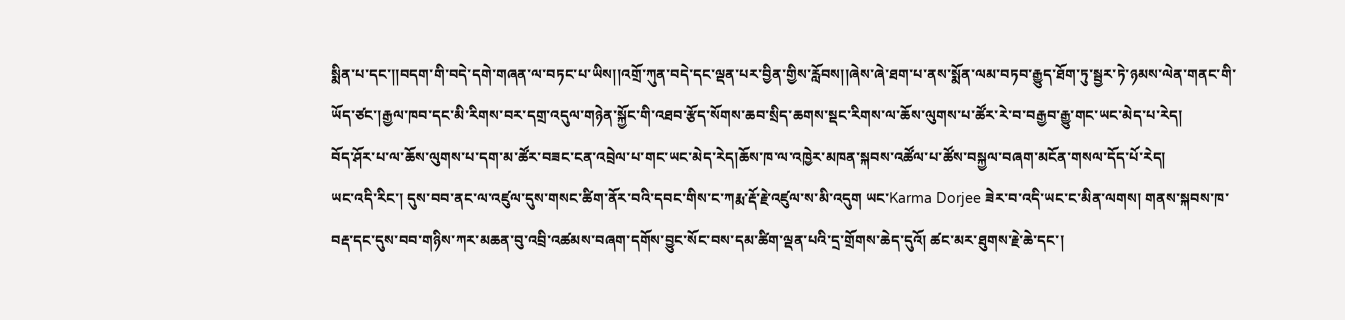སྨིན་པ་དང་།།བདག་གི་བདེ་དགེ་གཞན་ལ་བཏང་པ་ཡིས།།འགྲོ་ཀུན་བདེ་དང་ལྡན་པར་བྱིན་གྱིས་རློབས།།ཞེས་ཞེ་ཐག་པ་ནས་སྨོན་ལམ་བཏབ་རྒྱུད་ཐོག་ཏུ་སྦྱར་ཏེ་ཉམས་ལེན་གནང་གི་ཡོད་ཙང་།རྒྱལ་ཁབ་དང་མི་རིགས་བར་དགྲ་འདུལ་གཉེན་སྐྱོང་གི་འཐབ་རྩོད་སོགས་ཆབ་སྲིད་ཆགས་སྡང་རིགས་ལ་ཆོས་ལུགས་པ་ཚོར་རེ་བ་བརྒྱབ་རྒྱུ་གང་ཡང་མེད་པ་རེད།
བོད་ཤོར་པ་ལ་ཆོས་ལུགས་པ་དག་མ་ཚོར་བཟང་ངན་འབྲེལ་པ་གང་ཡང་མེད་རེད།ཆོས་ཁ་ལ་འཁྱེར་མཁན་སྐབས་འཚོལ་པ་ཚོས་བསྐྱལ་བཞག་མངོན་གསལ་དོད་པོ་རེད།
ཡང་འདི་རིང་། དུས་བབ་ནང་ལ་འཛུལ་དུས་གསང་ཚིག་ནོར་བའི་དབང་གིས་ང་ཀརྨ་རྡོ་རྗེ་འཛུལ་ས་མི་འདུག ཡང་Karma Dorjee ཟེར་བ་འདི་ཡང་ང་མིན་ལགས། གནས་སྐབས་ཁ་བརྡ་དང་དུས་བབ་གཉིས་ཀར་མཆན་བུ་འབྲི་འཚམས་བཞག་དགོས་བྱུང་སོང་བས་དམ་ཚིག་ལྡན་པའི་དྲ་གྲོགས་ཆེད་དུའོ། ཚང་མར་ཐུགས་རྗེ་ཆེ་དང་།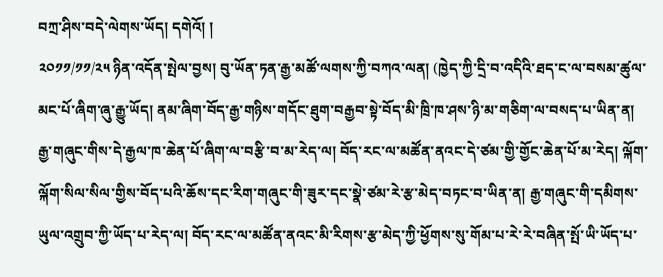བཀྲ་ཤིས་བདེ་ལེགས་ཡོད། དགེའོ། །
༢༠༡༡/༡༡/༢༥ ཉིན་འདོན་སྤེལ་བྱས། བུ་ཡོན་ཏན་རྒྱ་མཚོ་ལགས་ཀྱི་བཀའ་ལན། (ཁྱེད་ཀྱི་དྲི་བ་འདིའི་ཐད་ང་ལ་བསམ་ཚུལ་མང་པོ་ཞིག་ཞུ་རྒྱུ་ཡོད། ནམ་ཞིག་བོད་རྒྱ་གཉིས་གདོང་ཐུག་བརྒྱབ་སྟེ་བོད་མི་ཁྲི་ཁ་ཤས་ཉི་མ་གཅིག་ལ་བསད་པ་ཡིན་ན། རྒྱ་གཞུང་གིས་དེ་རྒྱལ་ཁ་ཆེན་པོ་ཞིག་ལ་བརྩི་བ་མ་རེད་ལ། བོད་རང་ལ་མཚོན་ནའང་དེ་ཙམ་གྱི་གྱོང་ཆེན་པོ་མ་རེད། ལྐོག་ལྐོག་སིལ་སིལ་གྱིས་བོད་པའི་ཆོས་དང་རིག་གཞུང་གི་ཟུར་དང་སྣེ་ཙམ་རེ་རྩ་མེད་བཏང་བ་ཡིན་ན། རྒྱ་གཞུང་གི་དམིགས་ཡུལ་འགྲུབ་ཀྱི་ཡོད་པ་རེད་ལ། བོད་རང་ལ་མཚོན་ནའང་མི་རིགས་རྩ་མེད་ཀྱི་ཕྱོགས་སུ་གོམ་པ་རེ་རེ་བཞིན་སྤོ་ཡི་ཡོད་པ་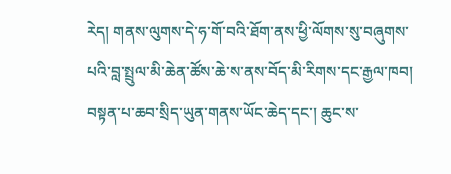རེད། གནས་ལུགས་དེ་ཧ་གོ་བའི་ཐོག་ནས་ཕྱི་ལོགས་སུ་བཞུགས་པའི་བླ་སྤྲུལ་མི་ཆེན་ཚོས་ཆེ་ས་ནས་བོད་མི་རིགས་དང་རྒྱལ་ཁབ། བསྟན་པ་ཆབ་སྲིད་ཡུན་གནས་ཡོང་ཆེད་དང་། ཆུང་ས་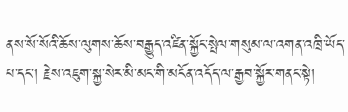ནས་སོ་སོའི་ཆོས་ལུགས་ཆོས་བརྒྱུད་འཛིན་སྐྱོང་སྤེལ་གསུམ་ལ་འགན་འཁྲི་ཡོད་པ་དང་། རྗེས་འཇུག་སྐྱ་སེར་མི་མང་གི་མངོན་འདོད་ལ་རྒྱབ་སྐྱོར་གནང་སྟེ།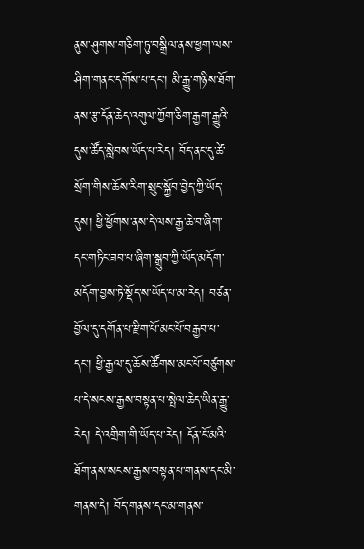ནུས་ཤུགས་གཅིག་ཏུ་བསྒྲིལ་ནས་ཕྱག་ལས་ཤིག་གནང་དགོས་པ་དང་། མི་རྒྱུ་གཉིས་ཐོག་ནས་རྩ་དོན་ཆེད་འགུལ་ཀྱོག་ཅིག་རྒྱག་རྒྱུའི་དུས་ཚོད་སླེབས་ཡོད་པ་རེད། བོད་ནང་དུ་ཚེ་སྲོག་གིས་ཆོས་རིག་སྲུང་སྐྱོབ་བྱེད་ཀྱི་ཡོད་དུས། ཕྱི་ཕྱོགས་ནས་དེ་ལས་རྒྱ་ཆེ་བ་ཞིག་དང་གཏིང་ཟབ་པ་ཞིག་སྒྲུབ་ཀྱི་ཡོད་མདོག་མདོག་བྱས་ཏེ་སྡོད་ས་ཡོད་པ་མ་རེད། བཙན་བྱོལ་དུ་དགོན་པ་རྫིག་པོ་མང་པོ་བརྒྱབ་པ་དང་། ཕྱི་རྒྱལ་དུ་ཆོས་ཚོགས་མང་པོ་བཙུགས་པ་དེ་སངས་རྒྱས་བསྟན་པ་སྤེལ་ཆེད་ཡིན་རྒྱུ་རེད། དེ་འགྲིག་གི་ཡོད་པ་རེད། དོན་ངོ་མའི་ཐོག་ནས་སངས་རྒྱས་བསྟན་པ་གནས་དང་མི་གནས་དེ། བོད་གནས་དང་མ་གནས་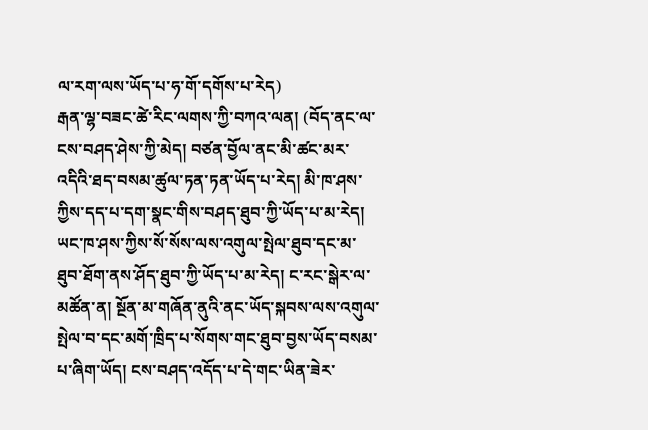ལ་རག་ལས་ཡོད་པ་ཧ་གོ་དགོས་པ་རེད)
རྒན་ལྷ་བཟང་ཚེ་རིང་ལགས་ཀྱི་བཀའ་ལན། (བོད་ནང་ལ་ངས་བཤད་ཤེས་ཀྱི་མེད། བཙན་བྱོལ་ནང་མི་ཚང་མར་འདིའི་ཐད་བསམ་ཚུལ་ཏན་ཏན་ཡོད་པ་རེད། མི་ཁ་ཤས་ཀྱིས་དད་པ་དག་སྣང་གིས་བཤད་ཐུབ་ཀྱི་ཡོད་པ་མ་རེད། ཡང་ཁ་ཤས་ཀྱིས་སོ་སོས་ལས་འགུལ་སྤེལ་ཐུབ་དང་མ་ཐུབ་ཐོག་ནས་ཤོད་ཐུབ་ཀྱི་ཡོད་པ་མ་རེད། ང་རང་སྒེར་ལ་མཚོན་ན། སྔོན་མ་གཞོན་ནུའི་ནང་ཡོད་སྐབས་ལས་འགུལ་སྤེལ་བ་དང་མགོ་ཁྲིད་པ་སོགས་གང་ཐུབ་བྱས་ཡོད་བསམ་པ་ཞིག་ཡོད། ངས་བཤད་འདོད་པ་དེ་གང་ཡིན་ཟེར་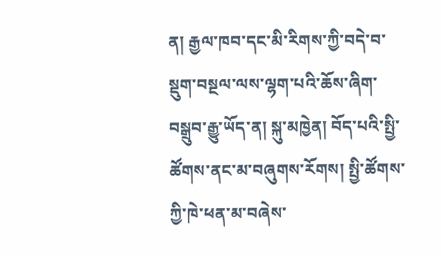ན། རྒྱལ་ཁབ་དང་མི་རིགས་ཀྱི་བདེ་བ་སྡུག་བསྔལ་ལས་ལྷག་པའི་ཆོས་ཞིག་བསྒྲུབ་རྒྱུ་ཡོད་ན། སྐུ་མཁྱེན། བོད་པའི་སྤྱི་ཚོགས་ནང་མ་བཞུགས་རོགས། སྤྱི་ཚོགས་ཀྱི་ཁེ་ཕན་མ་བཞེས་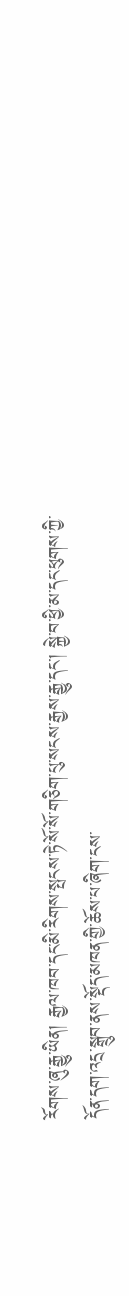རོགས་ཞུ་རྒྱུ་ཡིན། རྒྱལ་ཁབ་དང་མི་རིགས་སྤངས་ཏེ་སོ་སོ་གཅིག་པུ་སངས་རྒྱས་རྒྱུ་དང་། སྐྱེ་བ་ཕྱི་མ་དང་ཕུགས་ཀྱི་དོན་དག་འདྲ་སྒྲུབ་ནས་སྡོད་མཁན་གྱི་ཆོས་པ་ཞིག་ངས་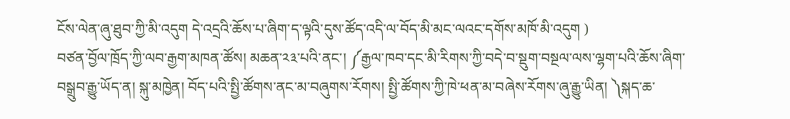ངོས་ལེན་ཞུ་ཐུབ་ཀྱི་མི་འདུག དེ་འདྲའི་ཆོས་པ་ཞིག་ད་ལྟའི་དུས་ཚོད་འདི་ལ་བོད་མི་མང་ལའང་དགོས་མཁོ་མི་འདུག )
བཙན་བྱོལ་ཁྲོད་ཀྱི་ལབ་རྒྱག་མཁན་ཚོས། མཆན་༢༣་པའི་ནང་། ༼རྒྱལ་ཁབ་དང་མི་རིགས་ཀྱི་བདེ་བ་སྡུག་བསྔལ་ལས་ལྷག་པའི་ཆོས་ཞིག་བསྒྲུབ་རྒྱུ་ཡོད་ན། སྐུ་མཁྱེན། བོད་པའི་སྤྱི་ཚོགས་ནང་མ་བཞུགས་རོགས། སྤྱི་ཚོགས་ཀྱི་ཁེ་ཕན་མ་བཞེས་རོགས་ཞུ་རྒྱུ་ཡིན། ༽སྐད་ཆ་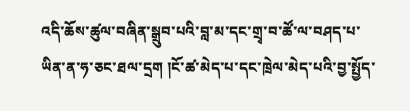འདི་ཆོས་ཚུལ་བཞིན་སྒྲུབ་པའི་བླ་མ་དང་གྲྭ་བ་ཚོ་ལ་བཤད་པ་ཡིན་ན་ཧ་ཅང་ཐལ་དྲག །ངོ་ཚ་མེད་པ་དང་ཁྲེལ་མེད་པའི་བྱ་སྤྱོད་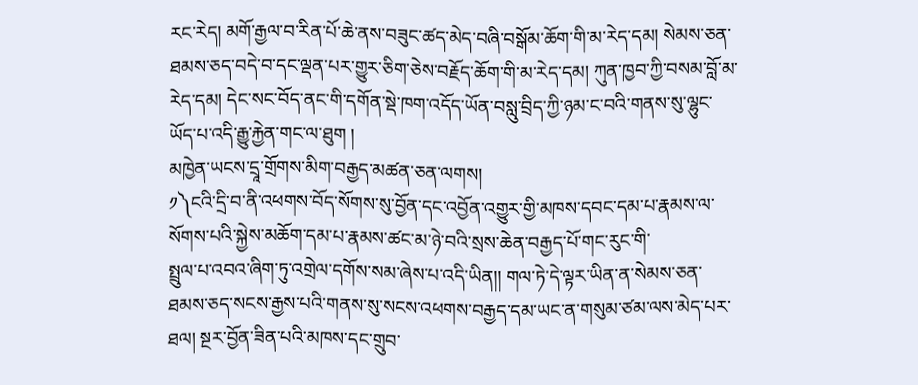རང་རེད། མགོ་རྒྱལ་བ་རིན་པོ་ཆེ་ནས་བཟུང་ཚད་མེད་བཞི་བསྒོམ་ཆོག་གི་མ་རེད་དམ། སེམས་ཅན་ཐམས་ཅད་བདེ་བ་དང་ལྡན་པར་གྱུར་ཅིག་ཅེས་བརྗོད་ཆོག་གི་མ་རེད་དམ། ཀུན་ཁྱབ་ཀྱི་བསམ་བློ་མ་རེད་དམ། དེང་སང་བོད་ནང་གི་དགོན་སྡེ་ཁག་འདོད་ཡོན་བསླུ་བྲིད་ཀྱི་ཉམ་ང་བའི་གནས་སུ་ལྷུང་ཡོད་པ་འདི་རྒྱུ་རྐྱེན་གང་ལ་ཐུག །
མཁྱེན་ཡངས་དྲཱ་གྲོགས་མིག་བརྒྱད་མཚན་ཅན་ལགས།
༡༽ངའི་དྲི་བ་ནི་འཕགས་བོད་སོགས་སུ་བྱོན་དང་འབྱོན་འགྱུར་གྱི་མཁས་དབང་དམ་པ་རྣམས་ལ་
སོགས་པའི་སྐྱེས་མཆོག་དམ་པ་རྣམས་ཚང་མ་ཉེ་བའི་སྲས་ཆེན་བརྒྱད་པོ་གང་རུང་གི་
སྤྲུལ་པ་འབའ་ཞིག་ཏུ་འགྲེལ་དགོས་སམ་ཞེས་པ་འདི་ཡིན།། གལ་ཏེ་དེ་ལྟར་ཡིན་ན་སེམས་ཅན་ཐམས་ཅད་སངས་རྒྱས་པའི་གནས་སུ་སངས་འཕགས་བརྒྱད་དམ་ཡང་ན་གསུམ་ཙམ་ལས་མེད་པར་ཐལ། སྔར་བྱོན་ཟིན་པའི་མཁས་དང་གྲུབ་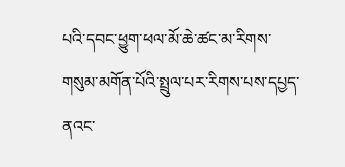པའི་དབང་ཕྱུག་ཕལ་མོ་ཆེ་ཚང་མ་རིགས་གསུམ་མགོན་པོའི་སྤྲུལ་པར་རིགས་པས་དཔྱད་ནའང་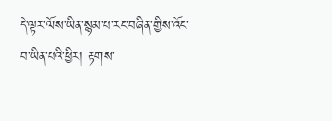དེ་ལྟར་ལོས་ཡིན་སྙམ་པ་རང་བཞིན་གྱིས་འོང་བ་ཡིན་པའི་ཕྱིར། རྟགས་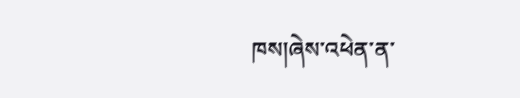ཁས།ཞེས་འཕེན་ན་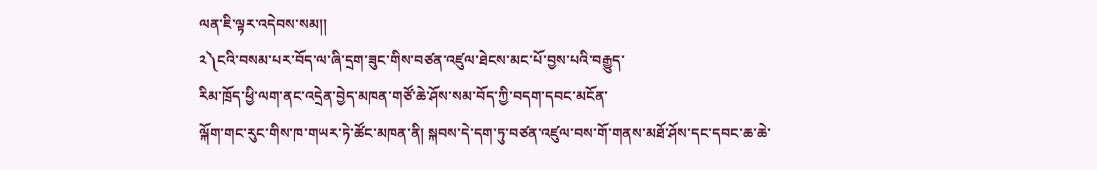ལན་ཇི་ལྟར་འདེབས་སམ།།
༢༽ངའི་བསམ་པར་བོད་ལ་ཞི་དྲག་ཟུང་གིས་བཙན་འཛུལ་ཐེངས་མང་པོ་བྱས་པའི་བརྒྱུད་
རིམ་ཁྲོད་ཕྱི་ལག་ནང་འདྲེན་བྱེད་མཁན་གཙོ་ཆེ་ཤོས་སམ་བོད་ཀྱི་བདག་དབང་མངོན་
ལྐོག་གང་རུང་གིས་ཁ་གཡར་ཏེ་ཚོང་མཁན་ནི། སྐབས་དེ་དག་ཏུ་བཙན་འཛུལ་བས་གོ་གནས་མཐོ་ཤོས་དང་དབང་ཆ་ཆེ་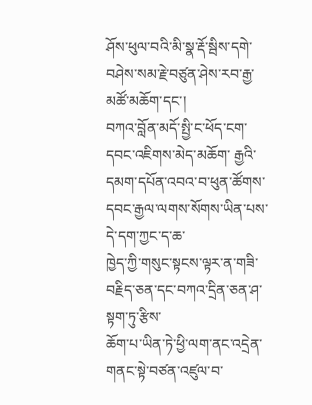ཤོས་ཕུལ་བའི་མི་སྣ་རྡོ་སྦིས་དགེ་བཤེས་སམ་རྗེ་བཙུན་ཤེས་རབ་རྒྱ་མཚོ་མཆོག་དང་།
བཀའ་བློན་མདོ་སྤྱི་ང་ཕོད་ངག་དབང་འཇིགས་མེད་མཆོག་ རྒྱའི་དམག་དཔོན་འབའ་བ་ཕུན་ཚོགས་དབང་རྒྱལ་ལགས་སོགས་ཡིན་པས་དེ་དག་ཀྱང་ད་ཆ་
ཁྱེད་ཀྱི་གསུང་སྟངས་ལྟར་ན་གཟི་བརྗིད་ཅན་དང་བཀའ་དྲིན་ཅན་ཤ་སྟག་ཏུ་རྩིས་
ཆོག་པ་ཡིན་ཏེ་ཕྱི་ལག་ནང་འདྲེན་གནང་སྟེ་བཙན་འཛུལ་བ་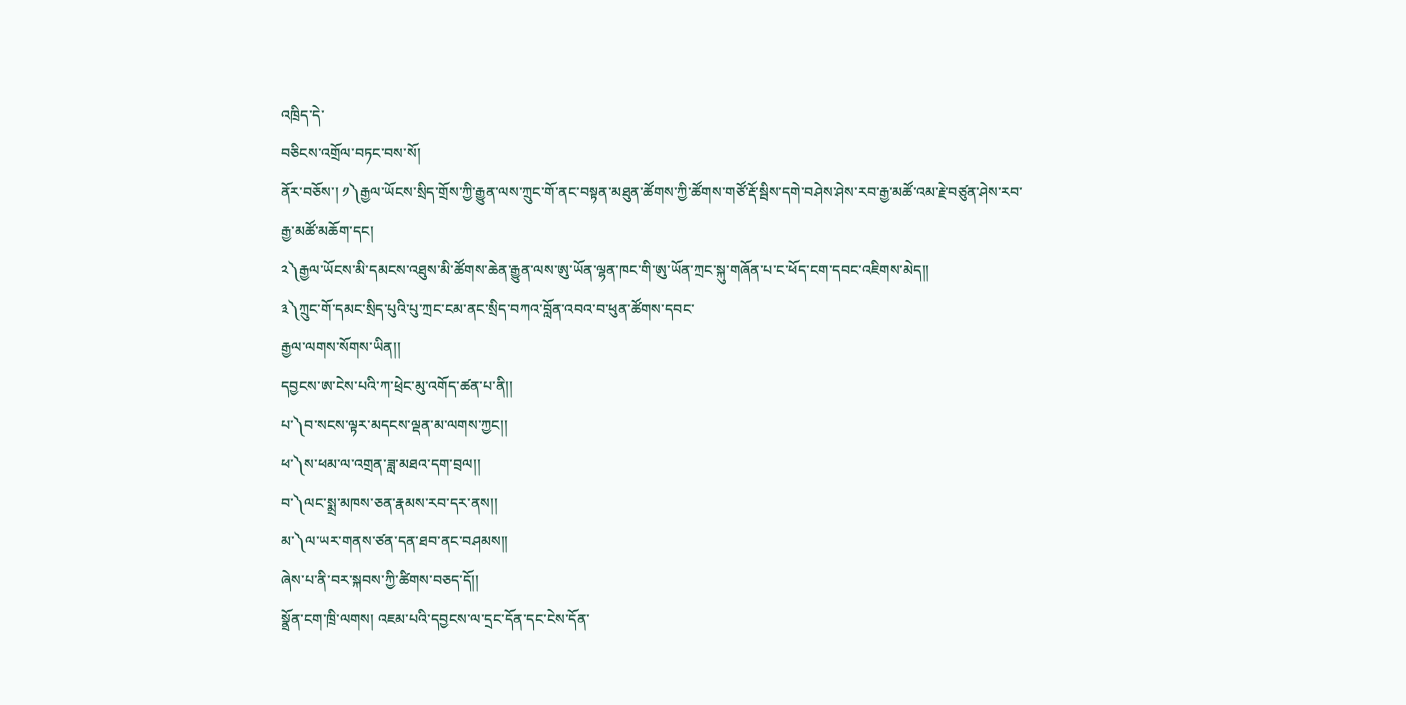འཁྲིད་དེ་
བཅིངས་འགྲོལ་བཏང་བས་སོ།
ནོར་བཅོས་། ༡༽རྒྱལ་ཡོངས་སྲིད་གྲོས་ཀྱི་རྒྱུན་ལས་ཀྲུང་གོ་ནང་བསྟན་མཐུན་ཚོགས་ཀྱི་ཚོགས་གཙོ་རྡོ་སྦིས་དགེ་བཤེས་ཤེས་རབ་རྒྱ་མཚོ་འམ་རྗེ་བཙུན་ཤེས་རབ་རྒྱ་མཚོ་མཆོག་དང།
༢༽རྒྱལ་ཡོངས་མི་དམངས་འཐུས་མི་ཚོགས་ཆེན་རྒྱུན་ལས་ཨུ་ཡོན་ལྷན་ཁང་གི་ཨུ་ཡོན་ཀྲང་སྐུ་གཞོན་པ་ང་ཕོད་ངག་དབང་འཇིགས་མེད།།
༣༽ཀྲུང་གོ་དམང་སྲིད་པུའི་པུ་ཀྲང་ངམ་ནང་སྲིད་བཀའ་བློན་འབའ་བ་ཕུན་ཚོགས་དབང་
རྒྱལ་ལགས་སོགས་ཡིན།།
དབྱངས་ཨ་ངེས་པའི་ཀ་ཕྲེང་མུ་འགོད་ཚན་པ་ནི།།
པ་༽བ་སངས་ལྟར་མདངས་ལྡན་མ་ལགས་ཀྱང།།
ཕ་༽ས་ཕམ་ལ་འགྲན་ཟླ་མཐའ་དག་བྲལ།།
བ་༽ལང་སྨྲ་མཁས་ཅན་རྣམས་རབ་དར་ནས།།
མ་༽ལ་ཡར་གནས་ཙན་དན་ཐབ་ནང་བཤམས།།
ཞེས་པ་ནི་བར་སྐབས་ཀྱི་ཚིགས་བཅད་དོ།།
སྣྲོན་ངག་ཁྲི་ལགས། འཇམ་པའི་དབྱངས་ལ་དྲང་དོན་དང་ངེས་དོན་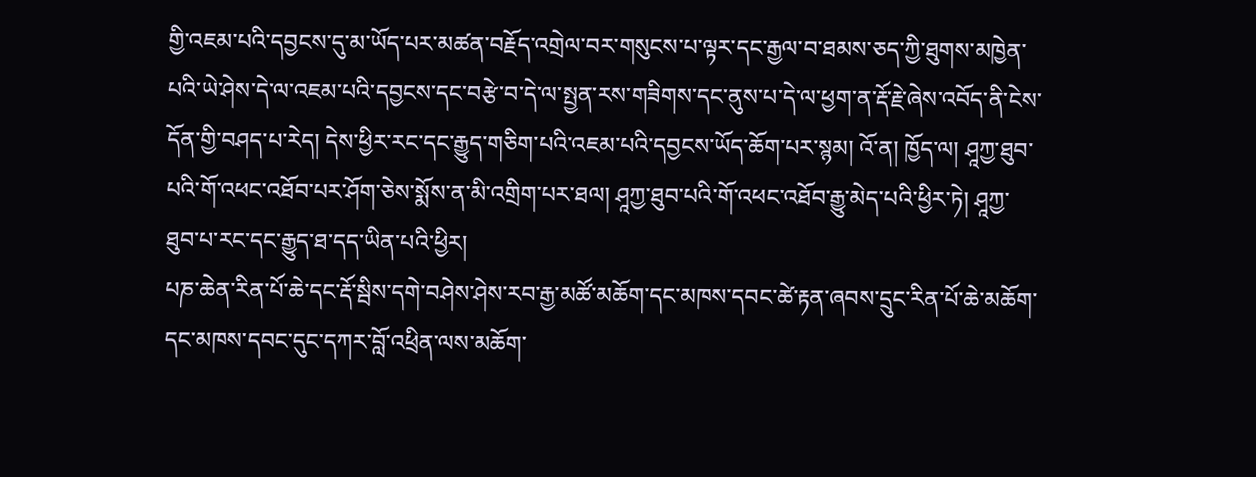གྱི་འཇམ་པའི་དབྱངས་དུ་མ་ཡོད་པར་མཚན་བརྗོད་འགྲེལ་བར་གསུངས་པ་ལྟར་དང་རྒྱལ་བ་ཐམས་ཅད་ཀྱི་ཐུགས་མཁྱེན་པའི་ཡེ་ཤེས་དེ་ལ་འཇམ་པའི་དབྱངས་དང་བརྩེ་བ་དེ་ལ་སྤྱན་རས་གཟིགས་དང་ནུས་པ་དེ་ལ་ཕྱག་ན་རྡོ་རྗེ་ཞེས་འབོད་ནི་ངེས་དོན་གྱི་བཤད་པ་རེད། དེས་ཕྱིར་རང་དང་རྒྱུད་གཅིག་པའི་འཇམ་པའི་དབྱངས་ཡོད་ཆོག་པར་སྙམ། འོ་ན། ཁྱོད་ལ། ཤཱཀྱ་ཐུབ་པའི་གོ་འཕང་འཐོབ་པར་ཤོག་ཅེས་སྨོས་ན་མི་འགྲིག་པར་ཐལ། ཤཱཀྱ་ཐུབ་པའི་གོ་འཕང་འཐོབ་རྒྱུ་མེད་པའི་ཕྱིར་ཏེ། ཤཱཀྱ་ཐུབ་པ་རང་དང་རྒྱུད་ཐ་དད་ཡིན་པའི་ཕྱིར།
པཎ་ཆེན་རིན་པོ་ཆེ་དང་རྡོ་སྦིས་དགེ་བཤེས་ཤེས་རབ་རྒྱ་མཚོ་མཆོག་དང་མཁས་དབང་ཚེ་རྟན་ཞབས་དྲུང་རིན་པོ་ཆེ་མཆོག་དང་མཁས་དབང་དུང་དཀར་བློ་འཕྲིན་ལས་མཆོག་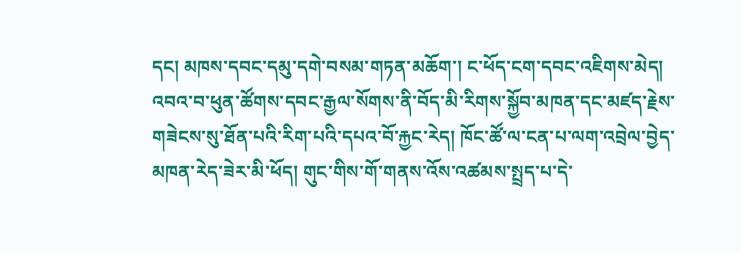དང། མཁས་དབང་དམུ་དགེ་བསམ་གཏན་མཆོག་། ང་ཕོད་ངག་དབང་འཇིགས་མེད། འབའ་བ་ཕུན་ཚོགས་དབང་རྒྱལ་སོགས་ནི་བོད་མི་རིགས་སྐྱོབ་མཁན་དང་མཛད་རྗེས་གཟེངས་སུ་ཐོན་པའི་རིག་པའི་དཔའ་བོ་རྐྱང་རེད། ཁོང་ཚོ་ལ་ངན་པ་ལག་འབྲེལ་བྱེད་མཁན་རེད་ཟེར་མི་ཕོད། གུང་གིས་གོ་གནས་འོས་འཚམས་སྤྲད་པ་དེ་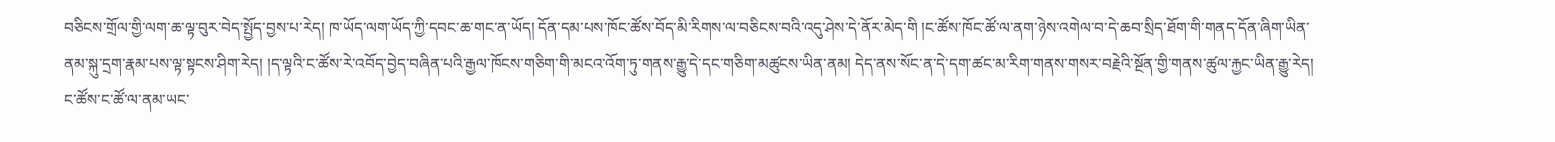བཅིངས་གྲོལ་གྱི་ལག་ཆ་ལྟ་བུར་བེད་སྤྱོད་བྱས་པ་རེད། ཁ་ཡོད་ལག་ཡོད་ཀྱི་དབང་ཆ་གང་ན་ཡོད། དོན་དམ་པས་ཁོང་ཚོས་བོད་མི་རིགས་ལ་བཅིངས་བའི་འདུ་ཤེས་དེ་ནོར་མེད་གི །ང་ཚོས་ཁོང་ཚོ་ལ་ནག་ཉེས་འགེལ་བ་དེ་ཆབ་སྲིད་ཐོག་གི་གནད་དོན་ཞིག་ཡིན་ནམ་སྐུ་དྲག་རྣམ་པས་ལྟ་སྟངས་ཤིག་རེད། །ད་ལྟའི་ང་ཚོས་རེ་འབོད་བྱེད་བཞིན་པའི་རྒྱལ་ཁོངས་གཅིག་གི་མངའ་འོག་ཏུ་གནས་རྒྱུ་དེ་དང་གཅིག་མཚུངས་ཡིན་ནམ། དེད་ནས་སོང་ན་དེ་དག་ཚང་མ་རིག་གནས་གསར་བརྗེའི་སྔོན་གྱི་གནས་ཚུལ་རྐྱང་ཡིན་རྒྱུ་རེད། ང་ཚོས་ང་ཚོ་ལ་ནམ་ཡང་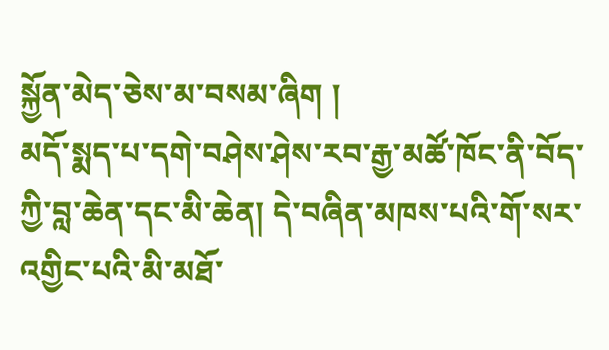སྐྱོན་མེད་ཅེས་མ་བསམ་ཞིག །
མདོ་སྨད་པ་དགེ་བཤེས་ཤེས་རབ་རྒྱ་མཚོ་ཁོང་ནི་བོད་ཀྱི་བླ་ཆེན་དང་མི་ཆེན། དེ་བཞིན་མཁས་པའི་གོ་སར་འགྱིང་པའི་མི་མཐོ་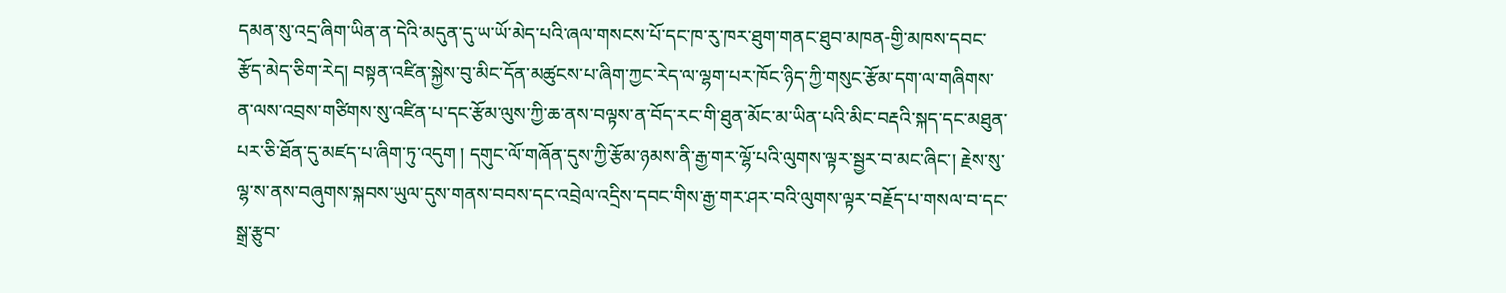དམན་སུ་འདྲ་ཞིག་ཡིན་ན་དེའི་མདུན་དུ་ཡ་ཡོ་མེད་པའི་ཞལ་གསངས་པོ་དང་ཁ་རུ་ཁར་ཐུག་གནང་ཐུབ་མཁན-གྱི་མཁས་དབང་རྩོད་མེད་ཅིག་རེད། བསྟན་འཛིན་སྐྱེས་བུ་མིང་དོན་མཚུངས་པ་ཞིག་ཀྱང་རེད་ལ་ལྷག་པར་ཁོང་ཉིད་ཀྱི་གསུང་རྩོམ་དག་ལ་གཞིགས་ན་ལས་འབྲས་གཙིགས་སུ་འཛིན་པ་དང་རྩོམ་ལུས་ཀྱི་ཆ་ནས་བལྟས་ན་བོད་རང་གི་ཐུན་མོང་མ་ཡིན་པའི་མིང་བརྡའི་སྐད་དང་མཐུན་པར་ཅི་ཐོན་དུ་མཛད་པ་ཞིག་ཏུ་འདུག ། དགུང་ལོ་གཞོན་དུས་ཀྱི་རྩོམ་ཉམས་ནི་རྒྱ་གར་ལྷོ་པའི་ལུགས་ལྟར་སྦྱར་བ་མང་ཞིང་། རྗེས་སུ་ལྷ་ས་ནས་བཞུགས་སྐབས་ཡུལ་དུས་གནས་བབས་དང་འབྲེལ་འདྲིས་དབང་གིས་རྒྱ་གར་ཤར་བའི་ལུགས་ལྟར་བརྗོད་པ་གསལ་བ་དང་སྒྲ་རྩུབ་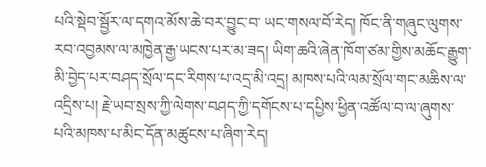པའི་སྡེབ་སྦྱོར་ལ་དགའ་མོས་ཆེ་བར་བྱུང་བ་ ཡང་གསལ་བོ་རེད། ཁོང་ནི་གཞུང་ལུགས་རབ་འབྱམས་ལ་མཁྱེན་རྒྱ་ཡངས་པར་མ་ཟད། ཡིག་ཆའི་ཞེན་ཁོག་ཙམ་གྱིས་མཆོང་རྒྱུག་མི་བྱེད་པར་བཤད་སྲོལ་དང་རིགས་པ་འདྲ་མི་འདྲ། མཁས་པའི་ལམ་སྲོལ་གང་མཆིས་ལ་འདྲིས་པ། རྗེ་ཡབ་སྲས་ཀྱི་ལེགས་བཤད་ཀྱི་དགོངས་པ་དཔྱིས་ཕྱིན་འཚོལ་བ་ལ་ཞུགས་པའི་མཁས་པ་མིང་དོན་མཚུངས་པ་ཞིག་རེད།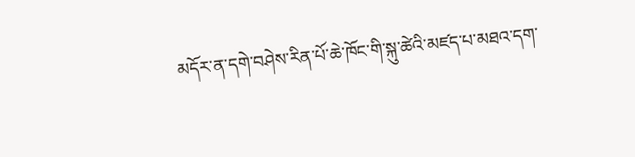མདོར་ན་དགེ་བཤེས་རིན་པོ་ཆེ་ཁོང་གི་སྐུ་ཚེའི་མཛད་པ་མཐའ་དག་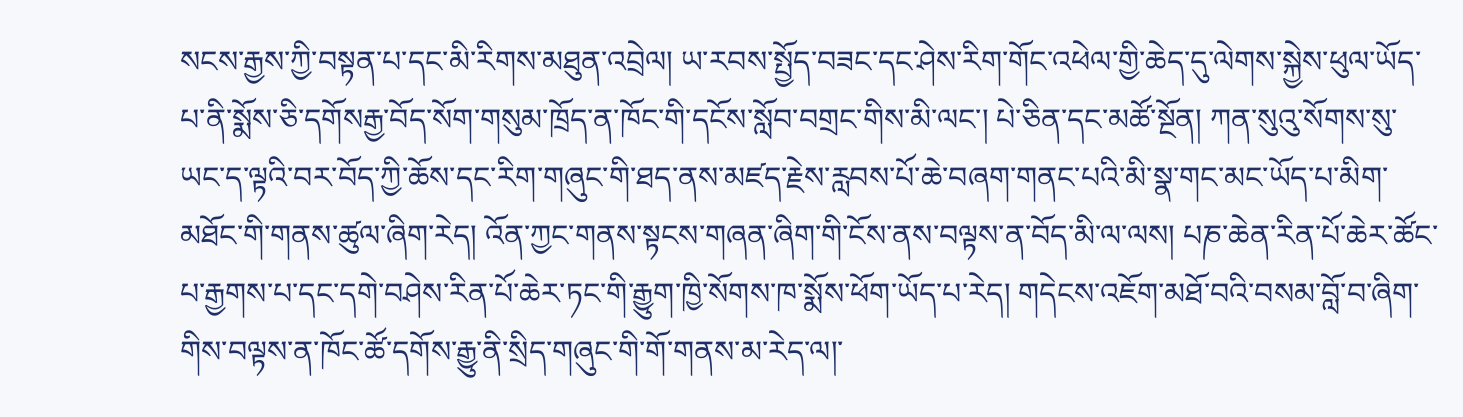སངས་རྒྱས་ཀྱི་བསྟན་པ་དང་མི་རིགས་མཐུན་འབྲེལ། ཡ་རབས་སྤྱོད་བཟང་དང་ཤེས་རིག་གོང་འཕེལ་གྱི་ཆེད་དུ་ལེགས་སྐྱེས་ཕུལ་ཡོད་པ་ནི་སྨོས་ཅི་དགོསརྒྱ་བོད་སོག་གསུམ་ཁྲོད་ན་ཁོང་གི་དངོས་སློབ་བགྲང་གིས་མི་ལང་། པེ་ཅིན་དང་མཚོ་སྔོན། ཀན་སུའུ་སོགས་སུ་ཡང་ད་ལྟའི་བར་བོད་ཀྱི་ཆོས་དང་རིག་གཞུང་གི་ཐད་ནས་མཛད་རྗེས་རླབས་པོ་ཆེ་བཞག་གནང་པའི་མི་སྣ་གང་མང་ཡོད་པ་མིག་མཐོང་གི་གནས་ཚུལ་ཞིག་རེད། འོན་ཀྱང་གནས་སྟངས་གཞན་ཞིག་གི་ངོས་ནས་བལྟས་ན་བོད་མི་ལ་ལས། པཎ་ཆེན་རིན་པོ་ཆེར་ཚོང་པ་རྒྱགས་པ་དང་དགེ་བཤེས་རིན་པོ་ཆེར་ཏང་གི་རྒྱུག་ཁྱི་སོགས་ཁ་སྨོས་ཕོག་ཡོད་པ་རེད། གདེངས་འཇོག་མཐོ་བའི་བསམ་བློ་བ་ཞིག་གིས་བལྟས་ན་ཁོང་ཚོ་དགོས་རྒྱུ་ནི་སྲིད་གཞུང་གི་གོ་གནས་མ་རེད་ལ།་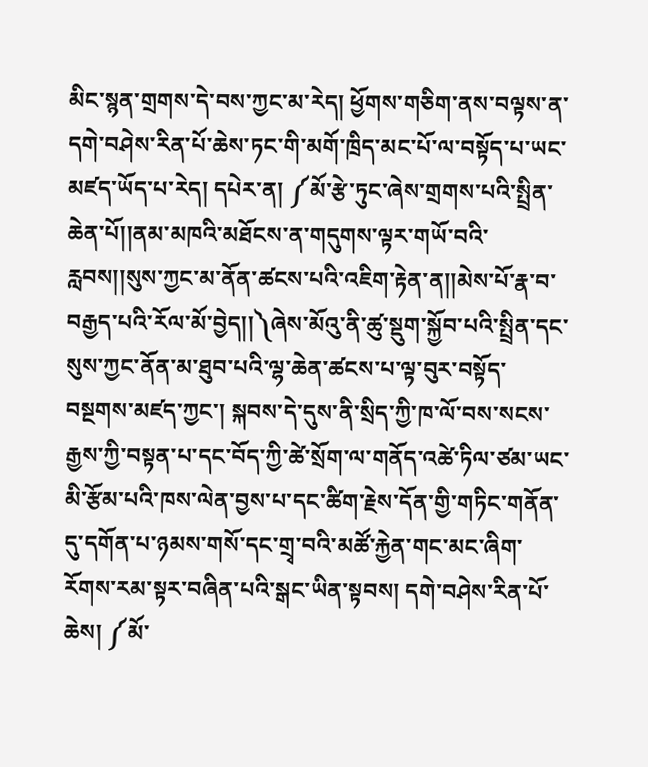མིང་སྙན་གྲགས་དེ་བས་ཀྱང་མ་རེད། ཕྱོགས་གཅིག་ནས་བལྟས་ན་དགེ་བཤེས་རིན་པོ་ཆེས་ཏང་གི་མགོ་ཁྲིད་མང་པོ་ལ་བསྟོད་པ་ཡང་མཛད་ཡོད་པ་རེད། དཔེར་ན། ༼མོ་རྩེ་ཏུང་ཞེས་གྲགས་པའི་སྤྲིན་ཆེན་པོ།།ནམ་མཁའི་མཐོངས་ན་གདུགས་ལྟར་གཡོ་བའི་རླབས།།སུས་ཀྱང་མ་ནོན་ཚངས་པའི་འཇིག་རྟེན་ན།།མེས་པོ་རྣ་བ་བརྒྱད་པའི་རོལ་མོ་བྱེད།།༽ཞེས་མོའུ་ནི་ཚུ་སྡུག་སྐྱོབ་པའི་སྤྲིན་དང་སུས་ཀྱང་ནོན་མ་ཐུབ་པའི་ལྷ་ཆེན་ཚངས་པ་ལྟ་བུར་བསྟོད་བསྔགས་མཛད་ཀྱང་། སྐབས་དེ་དུས་ནི་སྲིད་ཀྱི་ཁ་ལོ་བས་སངས་རྒྱས་ཀྱི་བསྟན་པ་དང་བོད་ཀྱི་ཚེ་སྲོག་ལ་གནོད་འཚེ་ཏིལ་ཙམ་ཡང་མི་རྩོམ་པའི་ཁས་ལེན་བྱས་པ་དང་ཚིག་རྗེས་དོན་གྱི་གཏིང་གནོན་དུ་དགོན་པ་ཉམས་གསོ་དང་གྲྭ་བའི་མཚོ་རྐྱེན་གང་མང་ཞིག་རོགས་རམ་སྟར་བཞིན་པའི་སྒང་ཡིན་སྟབས། དགེ་བཤེས་རིན་པོ་ཆེས། ༼མོ་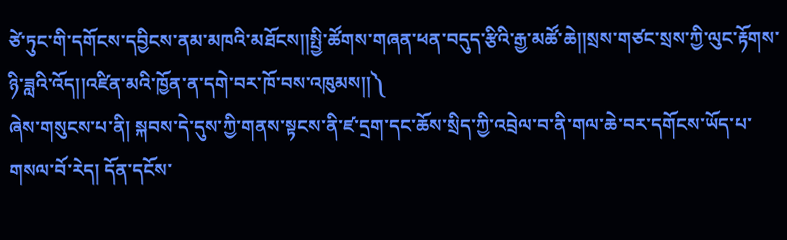ཙེ་ཏུང་གི་དགོངས་དབྱིངས་ནམ་མཁའི་མཐོངས།།སྤྱི་ཚོགས་གཞན་ཕན་བདུད་རྩིའི་རྒྱ་མཚོ་ཆེ།།སྲས་གཙང་སྲས་ཀྱི་ལུང་རྟོགས་ཉི་ཟླའི་འོད།།འཛིན་མའི་ཁྱོན་ན་དགེ་བར་ཁོ་བས་འཁུམས།།༽
ཞེས་གསུངས་པ་ནི། སྐབས་དེ་དུས་ཀྱི་གནས་སྟངས་ནི་ཛ་དྲག་དང་ཆོས་སྲིད་ཀྱི་འབྲེལ་བ་ནི་གལ་ཆེ་བར་དགོངས་ཡོད་པ་གསལ་བོ་རེད། དོན་དངོས་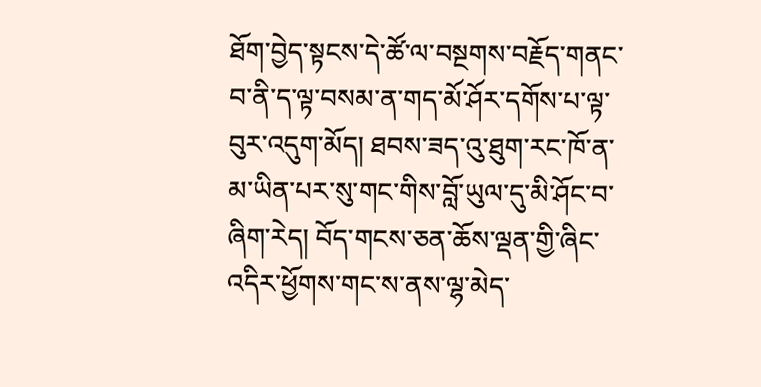ཐོག་བྱེད་སྟངས་དེ་ཚོ་ལ་བསྔགས་བརྗོད་གནང་བ་ནི་ད་ལྟ་བསམ་ན་གད་མོ་ཤོར་དགོས་པ་ལྟ་བུར་འདུག་མོད། ཐབས་ཟད་འུ་ཐུག་རང་ཁོ་ན་མ་ཡིན་པར་སུ་གང་གིས་བློ་ཡུལ་དུ་མི་ཤོང་བ་ཞིག་རེད། བོད་གངས་ཅན་ཆོས་ལྡན་གྱི་ཞིང་འདིར་ཕྱོགས་གང་ས་ནས་ལྷ་མེད་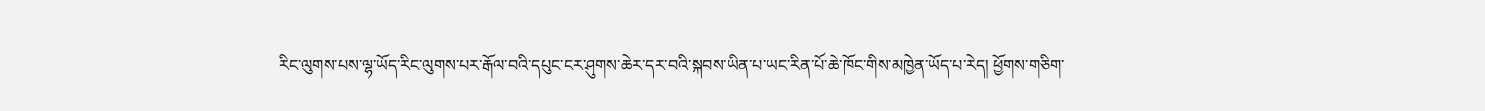རིང་ལུགས་པས་ལྷ་ཡོད་རིང་ལུགས་པར་རྒོལ་བའི་དཔུང་ངར་ཤུགས་ཆེར་དར་བའི་སྐབས་ཡིན་པ་ཡང་རིན་པོ་ཆེ་ཁོང་གིས་མཁྱེན་ཡོད་པ་རེད། ཕྱོགས་གཅིག་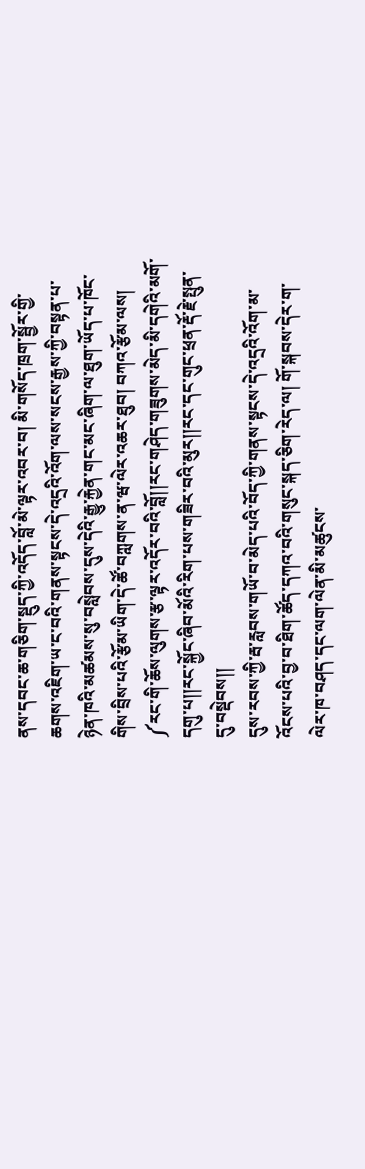ནས་དབང་ཆ་གཅིག་སྡུད་ཀྱི་འདོད་བློ་མེ་ལྟར་འབར་བ། མི་གསོད་ཁྲག་སྦྱོར་གྱི་ཆགས་འཇིག་ཡ་ང་བའི་གནས་སྟངས་དེ་འདྲའི་འོག་ལས་སངས་རྒྱས་ཀྱི་བསྟན་པ་ཉེན་ཁའི་མཚམས་སུ་བསླེབས་དུས་དེའི་རྒྱུ་རྐྱེན་གང་མང་ཞིག་ལ་ཐུག་ཡོད་པ་ཁོང་གིས་བྲིས་པའི་རྩོམ་ཡིག་དེ་ཚོ་བཀླགས་ན་ཝ་ལེར་འཆར་ཐུབ། བཀའ་རྩོམ་ལས། ༼རང་གི་ཆོས་ལུགས་རྩ་ལྟར་འདོར་བའི་བློ།།རང་གཤེད་གཟུགས་མེད་མི་དགེའི་མགོ་དགུ་པ།།རང་སྐྱོང་ཞིབ་མོའི་རིག་པས་གཟིར་བའི་མུར།།རང་དང་གུང་ཕྲན་རྡོ་རྗེ་སྤུན་དུ་བསྡེབས།།
དུས་རབས་ཀྱི་རྦ་རླབས་གཡོ་བ་མེད་པའི་བོད་ཀྱི་གནས་སྟངས་དེ་འདྲའི་འོག་མ་འོངས་པའི་བྱ་བ་ཐིག་ཚོད་དཀའ་བའི་གསུང་སྐད་ཅིག་རེད་ལ། གོ་སྐབས་དེར་ག་ལེར་ཁ་བཤད་དང་ལག་ལེན་མི་མཚུངས་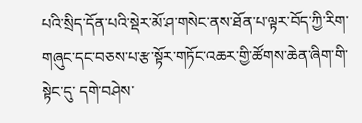པའི་སྲིད་དོན་པའི་སྡེར་མོ་ཤ་གསེང་ནས་ཐོན་པ་ལྟར་བོད་ཀྱི་རིག་གཞུང་དང་བཅས་པ་རྩ་སྟོར་གཏོང་འཆར་གྱི་ཚོགས་ཆེན་ཞིག་གི་སྟེང་དུ་ དགེ་བཤེས་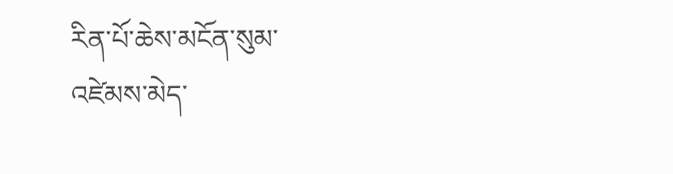རིན་པོ་ཆེས་མངོན་སུམ་འཛེམས་མེད་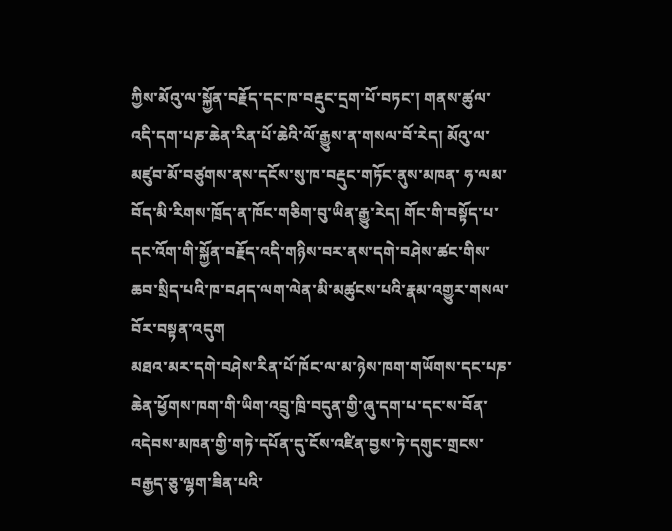ཀྱིས་མོའུ་ལ་སྐྱོན་བརྗོད་དང་ཁ་བརྡུང་དྲག་པོ་བཏང་། གནས་ཚུལ་འདི་དག་པཎ་ཆེན་རིན་པོ་ཆེའི་ལོ་རྒྱུས་ན་གསལ་བོ་རེད། མོའུ་ལ་མཛུབ་མོ་བཙུགས་ནས་དངོས་སུ་ཁ་བརྡུང་གཏོང་ནུས་མཁན་ ཧ་ལམ་བོད་མི་རིགས་ཁྲོད་ན་ཁོང་གཅིག་བུ་ཡིན་རྒྱུ་རེད། གོང་གི་བསྟོད་པ་དང་འོག་གི་སྐྱོན་བརྗོད་འདི་གཉིས་བར་ནས་དགེ་བཤེས་ཚང་གིས་ཆབ་སྲིད་པའི་ཁ་བཤད་ལག་ལེན་མི་མཚུངས་པའི་རྣམ་འགྱུར་གསལ་བོར་བསྟན་འདུག
མཐའ་མར་དགེ་བཤེས་རིན་པོ་ཁོང་ལ་མ་ཉེས་ཁག་གཡོགས་དང་པཎ་ཆེན་ཕྱོགས་ཁག་གི་ཡིག་འབྲུ་ཁྲི་བདུན་གྱི་ཞུ་དག་པ་དང་ས་བོན་འདེབས་མཁན་གྱི་གཏེ་དཔོན་དུ་ངོས་འཛིན་བྱས་ཏེ་དགུང་གྲངས་བརྒྱད་ཅུ་ལྷག་ཟིན་པའི་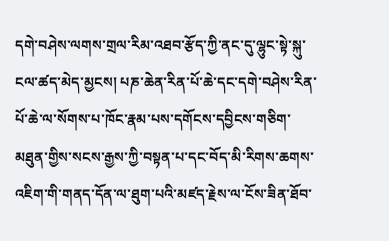དགེ་བཤེས་ལགས་གྲལ་རིམ་འཐབ་རྩོད་ཀྱི་ནང་དུ་ལྷུང་སྟེ་སྐུ་ངལ་ཚད་མེད་མྱངས། པཎ་ཆེན་རིན་པོ་ཆེ་དང་དགེ་བཤེས་རིན་པོ་ཆེ་ལ་སོགས་པ་ཁོང་རྣམ་པས་དགོངས་དབྱིངས་གཅིག་མཐུན་གྱིས་སངས་རྒྱས་ཀྱི་བསྟན་པ་དང་བོད་མི་རིགས་ཆགས་འཇིག་གི་གནད་དོན་ལ་ཐུག་པའི་མཛད་རྗེས་ལ་ངོས་ཟིན་ཐོབ་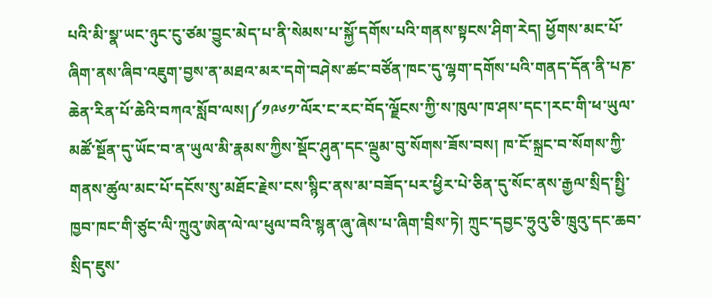པའི་མི་སྣ་ཡང་ཉུང་ངུ་ཙམ་བྱུང་མེད་པ་ནི་སེམས་པ་སྐྱོ་དགོས་པའི་གནས་སྟངས་ཤིག་རེད། ཕྱོགས་མང་པོ་ཞིག་ནས་ཞིབ་འཇུག་བྱས་ན་མཐའ་མར་དགེ་བཤེས་ཚང་བཙོན་ཁང་དུ་ལྷག་དགོས་པའི་གནད་དོན་ནི་པཎ་ཆེན་རིན་པོ་ཆེའི་བཀའ་སློབ་ལས།༼༡༩༦༡་ལོར་ང་རང་བོད་ལྗོངས་ཀྱི་ས་ཁུལ་ཁ་ཤས་དང་།རང་གི་ཕ་ཡུལ་མཚོ་སྔོན་དུ་ཡོང་བ་ན་ཡུལ་མི་རྣམས་ཀྱིས་སྡོང་ཤུན་དང་ལྡུམ་བུ་སོགས་ཟོས་བས། ཁ་ངོ་སྐྲང་བ་སོགས་ཀྱི་གནས་ཚུལ་མང་པོ་དངོས་སུ་མཐོང་རྗེས་ངས་སྙིང་ནས་མ་བཟོད་པར་ཕྱིར་པེ་ཅིན་དུ་སོང་ནས་རྒྱལ་སྲིད་སྤྱི་ཁྱབ་ཁང་གི་ཙུང་ལི་ཀྲུའུ་ཨེན་ལེ་ལ་ཕུལ་བའི་སྙན་ཞུ་ཞེས་པ་ཞིག་བྲིས་ཏེ། ཀྲུང་དབྱང་ཧྲུའུ་ཅི་ཁྲུའུ་དང་ཆབ་སྲིད་ཇུས་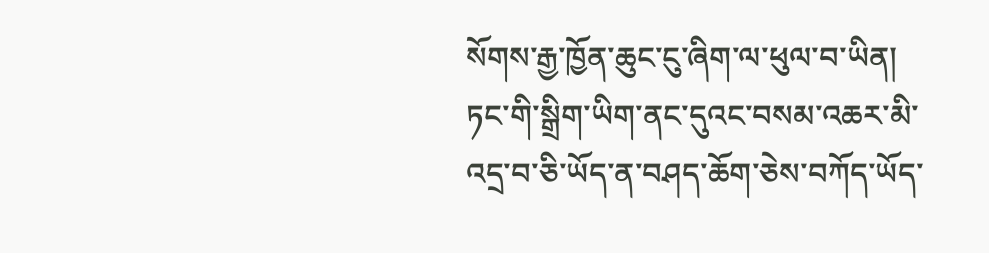སོགས་རྒྱ་ཁྱོན་ཆུང་ངུ་ཞིག་ལ་ཕུལ་བ་ཡིན། ཏང་གི་སྒྲིག་ཡིག་ནང་དུའང་བསམ་འཆར་མི་འདྲ་བ་ཅི་ཡོད་ན་བཤད་ཆོག་ཅེས་བཀོད་ཡོད་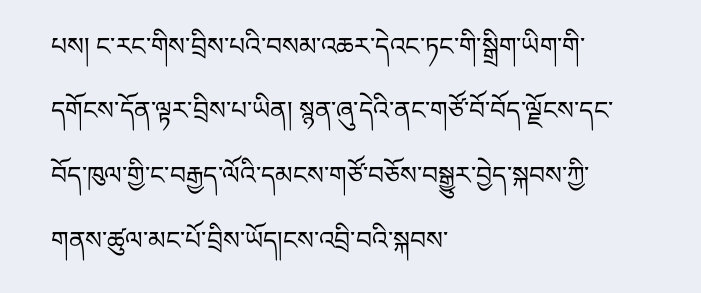པས། ང་རང་གིས་བྲིས་པའི་བསམ་འཆར་དེའང་ཏང་གི་སྒྲིག་ཡིག་གི་དགོངས་དོན་ལྟར་བྲིས་པ་ཡིན། སྙན་ཞུ་དེའི་ནང་གཙོ་བོ་བོད་ལྗོངས་དང་བོད་ཁུལ་གྱི་ང་བརྒྱད་ལོའི་དམངས་གཙོ་བཅོས་བསྒྱུར་བྱེད་སྐབས་ཀྱི་གནས་ཚུལ་མང་པོ་བྲིས་ཡོད།ངས་འབྲི་བའི་སྐབས་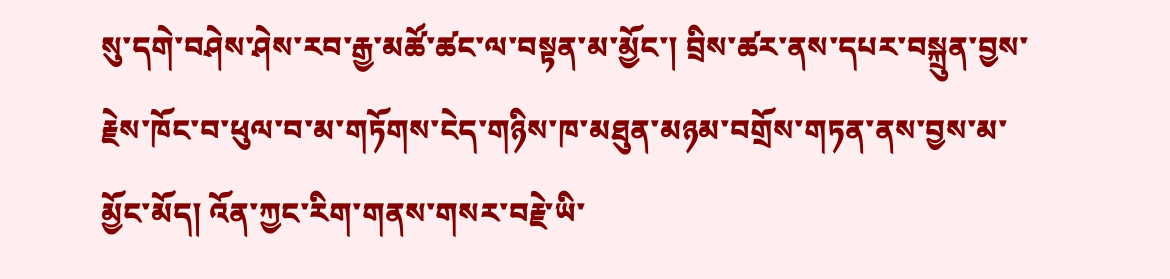སུ་དགེ་བཤེས་ཤེས་རབ་རྒྱ་མཚོ་ཚང་ལ་བསྟན་མ་མྱོང་། བྲིས་ཚར་ནས་དཔར་བསྐྲུན་བྱས་རྗེས་ཁོང་བ་ཕུལ་བ་མ་གཏོགས་ངེད་གཉིས་ཁ་མཐུན་མཉམ་བགྲོས་གཏན་ནས་བྱས་མ་མྱོང་མོད། འོན་ཀྱང་རིག་གནས་གསར་བརྗེ་ཡི་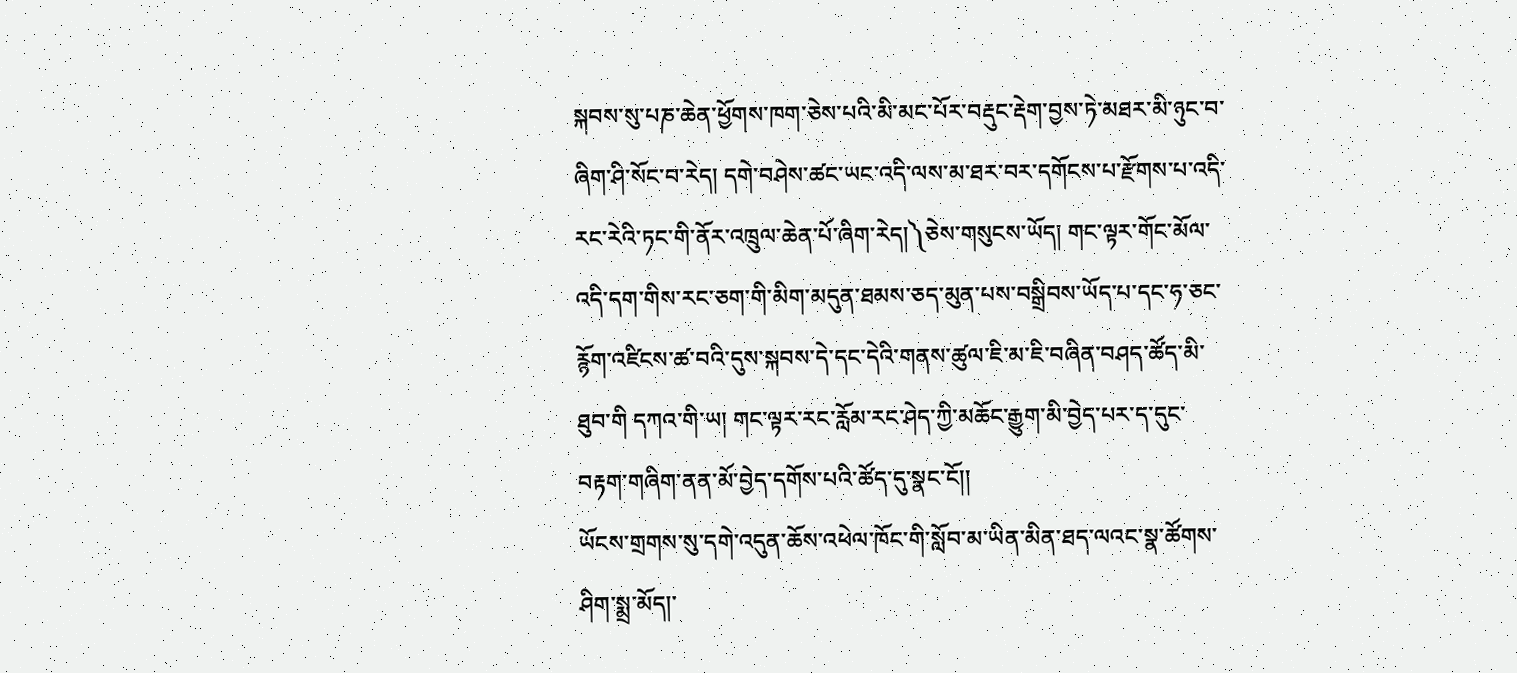སྐབས་སུ་པཎ་ཆེན་ཕྱོགས་ཁག་ཅེས་པའི་མི་མང་པོར་བརྡུང་རྡེག་བྱས་ཏེ་མཐར་མི་ཉུང་བ་ཞིག་ཤི་སོང་བ་རེད། དགེ་བཤེས་ཚང་ཡང་འདི་ལས་མ་ཐར་བར་དགོངས་པ་རྫོགས་པ་འདི་རང་རེའི་ཏང་གི་ནོར་འཁྲུལ་ཆེན་པོ་ཞིག་རེད།༽ཅེས་གསུངས་ཡོད། གང་ལྟར་གོང་མོལ་འདི་དག་གིས་རང་ཅག་གི་མིག་མདུན་ཐམས་ཅད་མུན་པས་བསྒྲིབས་ཡོད་པ་དང་ཧ་ཅང་རྙོག་འཛིངས་ཚ་བའི་དུས་སྐབས་དེ་དང་དེའི་གནས་ཚུལ་ཇི་མ་ཇི་བཞིན་བཤད་ཚོད་མི་ཐུབ་གི དཀའ་གི་ཡ། གང་ལྟར་རང་རློམ་རང་ཤེད་ཀྱི་མཆོང་རྒྱུག་མི་བྱེད་པར་ད་དུང་བརྟག་གཞིག་ནན་མོ་བྱེད་དགོས་པའི་ཚོད་དུ་སྣང་ངོ།།
ཡོངས་གྲགས་སུ་དགེ་འདུན་ཆོས་འཕེལ་ཁོང་གི་སློབ་མ་ཡིན་མིན་ཐད་ལའང་སྣ་ཚོགས་ཤིག་སྨྲ་མོད།་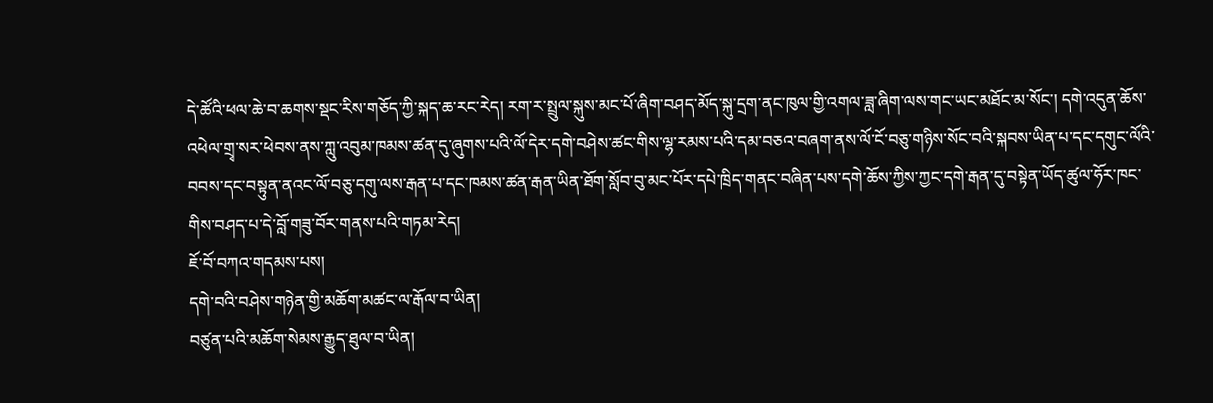དེ་ཚོའི་ཕལ་ཆེ་བ་ཆགས་སྡང་རིས་གཅོད་ཀྱི་སྐད་ཆ་རང་རེད། རག་ར་སྤྲུལ་སྐུས་མང་པོ་ཞིག་བཤད་མོད་སྐུ་དྲག་ནང་ཁུལ་གྱི་འགལ་ཟླ་ཞིག་ལས་གང་ཡང་མཐོང་མ་སོང་། དགེ་འདུན་ཆོས་འཕེལ་གྲྭ་སར་ཕེབས་ནས་ཀླུ་འབུམ་ཁམས་ཚན་དུ་ཞུགས་པའི་ལོ་དེར་དགེ་བཤེས་ཚང་གིས་ལྷ་རམས་པའི་དམ་བཅའ་བཞག་ནས་ལོ་ངོ་བཅུ་གཉིས་སོང་བའི་སྐབས་ཡིན་པ་དང་དགུང་ལོའི་བབས་དང་བསྟུན་ནའང་ལོ་བཅུ་དགུ་ལས་རྒན་པ་དང་ཁམས་ཚན་རྒན་ཡིན་ཐོག་སློབ་བུ་མང་པོར་དཔེ་ཁྲིད་གནང་བཞིན་པས་དགེ་ཆོས་ཀྱིས་ཀྱང་དགེ་རྒན་དུ་བསྟེན་ཡོད་ཚུལ་ཧོར་ཁང་གིས་བཤད་པ་དེ་བློ་གཟུ་བོར་གནས་པའི་གཏམ་རེད།
ཇོ་བོ་བཀའ་གདམས་པས།
དགེ་བའི་བཤེས་གཉེན་གྱི་མཆོག་མཚང་ལ་རྒོལ་བ་ཡིན།
བཙུན་པའི་མཆོག་སེམས་རྒྱུད་ཐུལ་བ་ཡིན།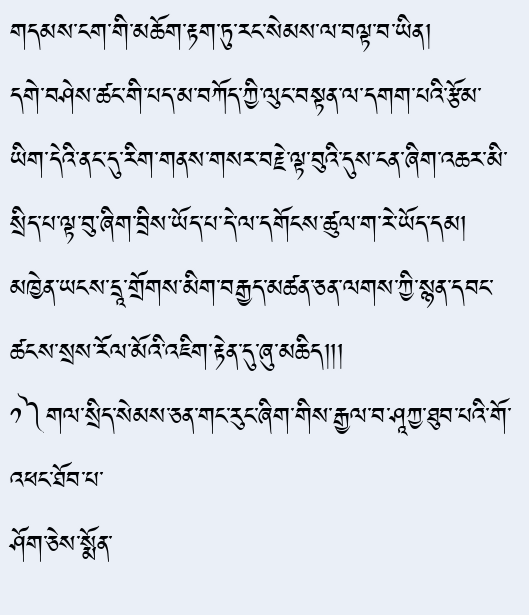གདམས་ངག་གི་མཆོག་རྟག་ཏུ་རང་སེམས་ལ་བལྟ་བ་ཡིན།
དགེ་བཤེས་ཚང་གི་པད་མ་བཀོད་ཀྱི་ལུང་བསྟན་ལ་དགག་པའི་རྩོམ་ཡིག་དེའི་ནང་དུ་རིག་གནས་གསར་བརྗེ་ལྟ་བུའི་དུས་ངན་ཞིག་འཆར་མི་སྲིད་པ་ལྟ་བུ་ཞིག་བྲིས་ཡོད་པ་དེ་ལ་དགོངས་ཚུལ་ག་རེ་ཡོད་དམ།
མཁྱེན་ཡངས་དྲཱ་གྲོགས་མིག་བརྒྱད་མཚན་ཅན་ལགས་ཀྱི་སྙན་དབང་ཚངས་སྲས་རོལ་མོའི་འཇིག་རྟེན་དུ་ཞུ་མཆིད།།།
༡༽གལ་སྲིད་སེམས་ཅན་གང་རུང་ཞིག་གིས་རྒྱལ་བ་ཤཱཀྱ་ཐུབ་པའི་གོ་འཕང་ཐོབ་པ་
ཤོག་ཅེས་སྨོན་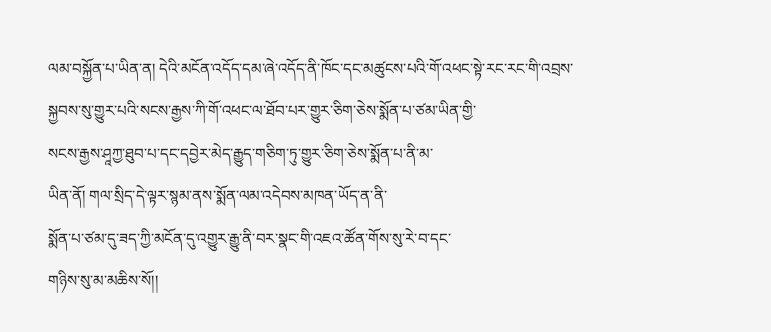ལམ་བསྐྱོན་པ་ཡིན་ན། དེའི་མངོན་འདོད་དམ་ཞེ་འདོད་ནི་ཁོང་དང་མཚུངས་པའི་གོ་འཕང་སྟེ་རང་རང་གི་འབྲས་སྐྱབས་སུ་གྱུར་པའི་སངས་རྒྱས་ཀི་གོ་འཕང་ལ་ཐོབ་པར་གྱུར་ཅིག་ཅེས་སྨོན་པ་ཙམ་ཡིན་གྱི་
སངས་རྒྱས་ཤཱཀྱ་ཐུབ་པ་དང་དབྱེར་མེད་རྒྱུད་གཅིག་ཏུ་གྱུར་ཅིག་ཅེས་སྨོན་པ་ནི་མ་
ཡིན་ནོ། གལ་སྲིད་དེ་ལྟར་སྙམ་ནས་སྨོན་ལམ་འདེབས་མཁན་ཡོད་ན་ནི་
སྨོན་པ་ཙམ་དུ་ཟད་ཀྱི་མངོན་དུ་འགྱུར་རྒྱུ་ནི་བར་སྣང་གི་འཇའ་ཚོན་གོས་སུ་རེ་བ་དང་
གཉིས་སུ་མ་མཆིས་སོ།།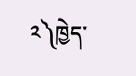༢༽ཁྱེད་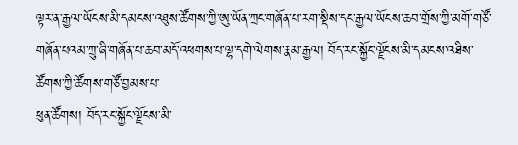ལྟར་ན་རྒྱལ་ཡོངས་མི་དམངས་འཐུས་ཚོགས་ཀྱི་ཨུ་ཡོན་ཀྲང་གཞོན་པ་རག་སྡིས་དང་རྒྱལ་ཡོངས་ཆབ་གྲོས་ཀྱི་མགོ་གཙོ་གཞོན་པའམ་ཀྲུ་ཞི་གཞོན་པ་ཆབ་མདོ་འཕགས་པ་ལྷ་དགེ་ལེགས་རྣམ་རྒྱལ། བོད་རང་སྐྱོང་ལྗོངས་མི་དམངས་འཐིས་ཚོགས་ཀྱི་ཚོགས་གཙོ་བྱམས་པ་
ཕུན་ཚོགས། བོད་རང་སྐྱོང་ལྗོངས་མི་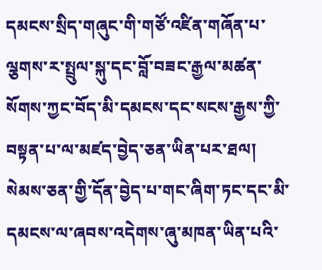དམངས་སྲིད་གཞུང་གི་གཙོ་འཛིན་གཞོན་པ་
ལྕགས་ར་སྤྲུལ་སྐུ་དང་བློ་བཟང་རྒྱལ་མཚན་སོགས་ཀྱང་བོད་མི་དམངས་དང་སངས་རྒྱས་ཀྱི་བསྟན་པ་ལ་མཛད་བྱེད་ཅན་ཡིན་པར་ཐལ། སེམས་ཅན་གྱི་དོན་བྱེད་པ་གང་ཞིག་ཏང་དང་མི་དམངས་ལ་ཞབས་འདེགས་ཞུ་མཁན་ཡིན་པའི་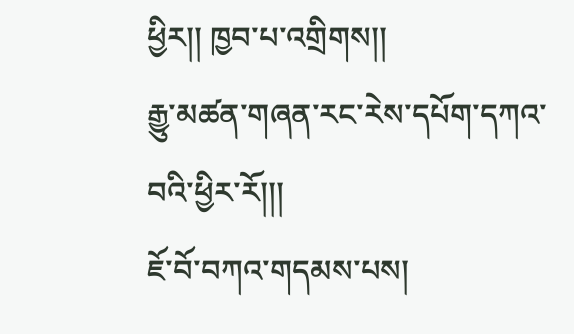ཕྱིར།། ཁྱབ་པ་འགྲིགས།།
རྒྱུ་མཚན་གཞན་རང་རེས་དཔོག་དཀའ་བའི་ཕྱིར་རོ།།།
ཇོ་བོ་བཀའ་གདམས་པས།